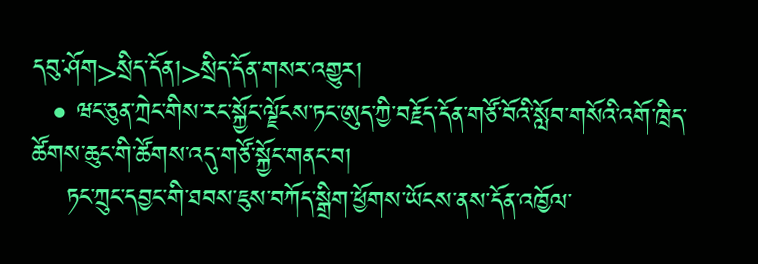དབུ་ཤོག>སྲིད་དོན།>སྲིད་དོན་གསར་འགྱུར།
  • ཝང་ཅུན་ཀྲེང་གིས་རང་སྐྱོང་ལྗོངས་ཏང་ཨུད་ཀྱི་བརྗོད་དོན་གཙོ་བོའི་སློབ་གསོའི་འགོ་ཁྲིད་ཚོགས་ཆུང་གི་ཚོགས་འདུ་གཙོ་སྐྱོང་གནང་བ།
    ཏང་ཀྲུང་དབྱང་གི་ཐབས་ཇུས་བཀོད་སྒྲིག་ཕྱོགས་ཡོངས་ནས་དོན་འཁྱོལ་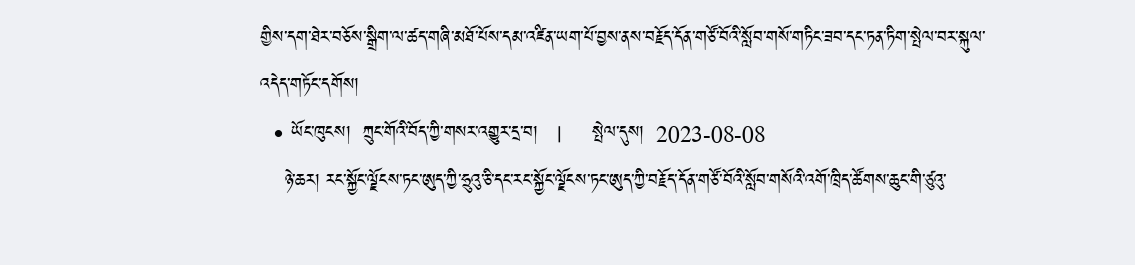གྱིས་དག་ཐེར་བཅོས་སྒྲིག་ལ་ཚད་གཞི་མཐོ་པོས་དམ་འཛིན་ཡག་པོ་བྱས་ནས་བརྗོད་དོན་གཙོ་བོའི་སློབ་གསོ་གཏིང་ཟབ་དང་ཏན་ཏིག་སྤེལ་བར་སྐུལ་འདེད་གཏོང་དགོས།
  • ཡོང་ཁུངས།  ཀྲུང་གོའི་བོད་ཀྱི་གསར་འགྱུར་དྲ་བ།   |     སྤེལ་དུས།  2023-08-08
    ཉེ་ཆར། རང་སྐྱོང་ལྗོངས་ཏང་ཨུད་ཀྱི་ཧྲུའུ་ཅི་དང་རང་སྐྱོང་ལྗོངས་ཏང་ཨུད་ཀྱི་བརྗོད་དོན་གཙོ་བོའི་སློབ་གསོའི་འགོ་ཁྲིད་ཚོགས་ཆུང་གི་ཙུའུ་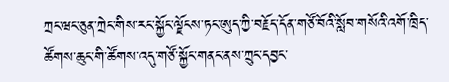ཀྲང་ཝང་ཅུན་ཀྲེང་གིས་རང་སྐྱོང་ལྗོངས་ཏང་ཨུད་ཀྱི་བརྗོད་དོན་གཙོ་བོའི་སློབ་གསོའི་འགོ་ཁྲིད་ཚོགས་ཆུང་གི་ཚོགས་འདུ་གཙོ་སྐྱོང་གནང་ནས་ཀྲུང་དབྱང་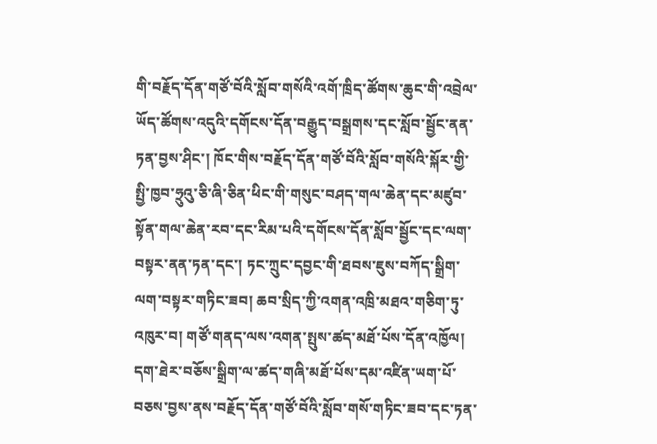གི་བརྗོད་དོན་གཙོ་བོའི་སློབ་གསོའི་འགོ་ཁྲིད་ཚོགས་ཆུང་གི་འབྲེལ་ཡོད་ཚོགས་འདུའི་དགོངས་དོན་བརྒྱུད་བསྒྲགས་དང་སློབ་སྦྱོང་ནན་ཏན་བྱས་ཤིང་། ཁོང་གིས་བརྗོད་དོན་གཙོ་བོའི་སློབ་གསོའི་སྐོར་གྱི་སྤྱི་ཁྱབ་ཧྲུའུ་ཅི་ཞི་ཅིན་ཕིང་གི་གསུང་བཤད་གལ་ཆེན་དང་མཛུབ་སྟོན་གལ་ཆེན་རབ་དང་རིམ་པའི་དགོངས་དོན་སློབ་སྦྱོང་དང་ལག་བསྟར་ནན་ཏན་དང་། ཏང་ཀྲུང་དབྱང་གི་ཐབས་ཇུས་བཀོད་སྒྲིག་ལག་བསྟར་གཏིང་ཟབ། ཆབ་སྲིད་ཀྱི་འགན་འཁྲི་མཐའ་གཅིག་ཏུ་འཁུར་བ། གཙོ་གནད་ལས་འགན་སྤུས་ཚད་མཐོ་པོས་དོན་འཁྱོལ། དག་ཐེར་བཅོས་སྒྲིག་ལ་ཚད་གཞི་མཐོ་པོས་དམ་འཛིན་ཡག་པོ་བཅས་བྱས་ནས་བརྗོད་དོན་གཙོ་བོའི་སློབ་གསོ་གཏིང་ཟབ་དང་ཏན་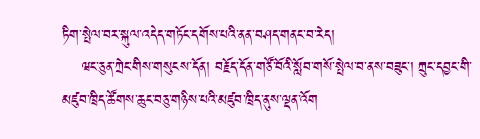ཏིག་སྤེལ་བར་སྐུལ་འདེད་གཏོང་དགོས་པའི་ནན་བཤད་གནང་བ་རེད།
    ཝང་ཅུན་ཀྲེང་གིས་གསུངས་དོན། བརྗོད་དོན་གཙོ་བོའི་སློབ་གསོ་སྤེལ་བ་ནས་བཟུང་། ཀྲུང་དབྱང་གི་མཛུབ་ཁྲིད་ཚོགས་ཆུང་བཅུ་གཉིས་པའི་མཛུབ་ཁྲིད་ནུས་ལྡན་འོག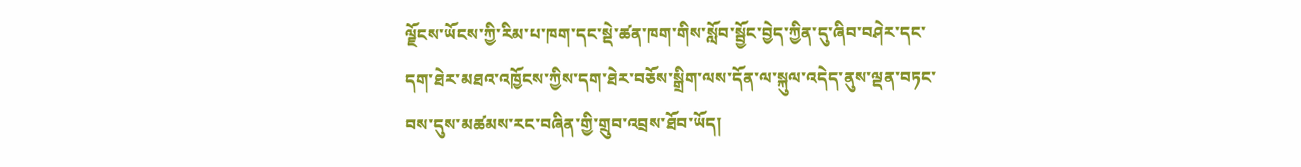ལྗོངས་ཡོངས་ཀྱི་རིམ་པ་ཁག་དང་སྡེ་ཚན་ཁག་གིས་སློབ་སྦྱོང་བྱེད་ཀྱིན་དུ་ཞིབ་བཤེར་དང་དག་ཐེར་མཐའ་འཁྱོངས་ཀྱིས་དག་ཐེར་བཅོས་སྒྲིག་ལས་དོན་ལ་སྐུལ་འདེད་ནུས་ལྡན་བཏང་བས་དུས་མཚམས་རང་བཞིན་གྱི་གྲུབ་འབྲས་ཐོབ་ཡོད།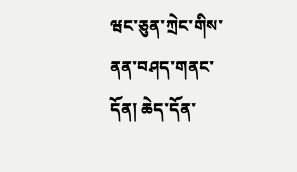ཝང་ཅུན་ཀྲེང་གིས་ནན་བཤད་གནང་དོན། ཆེད་དོན་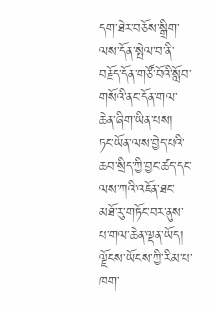དག་ཐེར་བཅོས་སྒྲིག་ལས་དོན་སྤེལ་བ་ནི་བརྗོད་དོན་གཙོ་བོའི་སློབ་གསོའི་ནང་དོན་གལ་ཆེན་ཞིག་ཡིན་པས། ཏང་ཡོན་ལས་བྱེད་པའི་ཆབ་སྲིད་ཀྱི་བྱང་ཚད་དང་ལས་ཀའི་འཇོན་ཐང་མཐོ་རུ་གཏོང་བར་ནུས་པ་གལ་ཆེན་ལྡན་ཡོད། ལྗོངས་ཡོངས་ཀྱི་རིམ་པ་ཁག་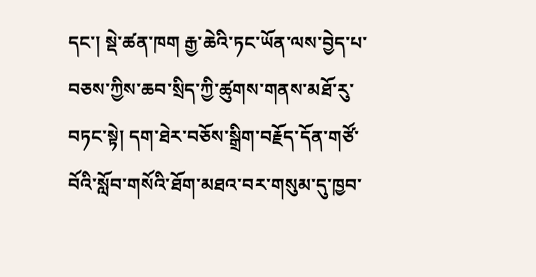དང་། སྡེ་ཚན་ཁག རྒྱ་ཆེའི་ཏང་ཡོན་ལས་བྱེད་པ་བཅས་ཀྱིས་ཆབ་སྲིད་ཀྱི་ཚུགས་གནས་མཐོ་རུ་བཏང་སྟེ། དག་ཐེར་བཅོས་སྒྲིག་བརྗོད་དོན་གཙོ་བོའི་སློབ་གསོའི་ཐོག་མཐའ་བར་གསུམ་དུ་ཁྱབ་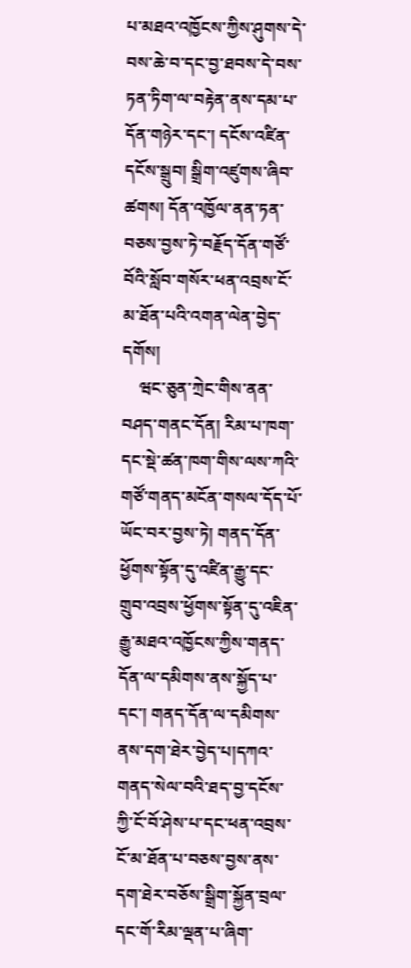པ་མཐའ་འཁྱོངས་ཀྱིས་ཤུགས་དེ་བས་ཆེ་བ་དང་བྱ་ཐབས་དེ་བས་ཏན་ཏིག་ལ་བརྟེན་ནས་དམ་པ་དོན་གཉེར་དང་། དངོས་འཛིན་དངོས་སྒྲུབ། སྒྲིག་འཛུགས་ཞིབ་ཚགས། དོན་འཁྱོལ་ནན་ཏན་བཅས་བྱས་ཏེ་བརྗོད་དོན་གཙོ་བོའི་སློབ་གསོར་ཕན་འབྲས་ངོ་མ་ཐོན་པའི་འགན་ལེན་བྱེད་དགོས།
    ཝང་ཅུན་ཀྲེང་གིས་ནན་བཤད་གནང་དོན། རིམ་པ་ཁག་དང་སྡེ་ཚན་ཁག་གིས་ལས་ཀའི་གཙོ་གནད་མངོན་གསལ་དོད་པོ་ཡོང་བར་བྱས་ཏེ། གནད་དོན་ཕྱོགས་སྟོན་དུ་འཛིན་རྒྱུ་དང་གྲུབ་འབྲས་ཕྱོགས་སྟོན་དུ་འཇིན་རྒྱུ་མཐའ་འཁྱོངས་ཀྱིས་གནད་དོན་ལ་དམིགས་ནས་སྐྱོད་པ་དང་། གནད་དོན་ལ་དམིགས་ནས་དག་ཐེར་བྱེད་པ།དཀའ་གནད་སེལ་བའི་ཐད་བྱ་དངོས་ཀྱི་ངོ་བོ་ཤེས་པ་དང་ཕན་འབྲས་ངོ་མ་ཐོན་པ་བཅས་བྱས་ནས་དག་ཐེར་བཅོས་སྒྲིག་སྐྱོན་བྲལ་དང་གོ་རིམ་ལྡན་པ་ཞིག་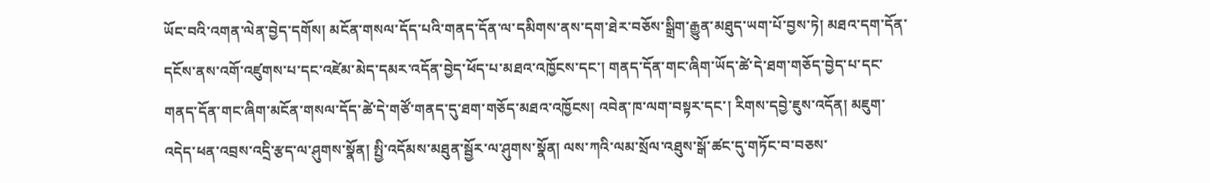ཡོང་བའི་འགན་ལེན་བྱེད་དགོས། མངོན་གསལ་དོད་པའི་གནད་དོན་ལ་དམིགས་ནས་དག་ཐེར་བཅོས་སྒྲིག་རྒྱུན་མཐུད་ཡག་པོ་བྱས་ཏེ། མཐའ་དག་དོན་དངོས་ནས་འགོ་འཛུགས་པ་དང་འཛེམ་མེད་དམར་འདོན་བྱེད་ཕོད་པ་མཐའ་འཁྱོངས་དང་། གནད་དོན་གང་ཞིག་ཡོད་ཚེ་དེ་ཐག་གཅོད་བྱེད་པ་དང་གནད་དོན་གང་ཞིག་མངོན་གསལ་དོད་ཚེ་དེ་གཙོ་གནད་དུ་ཐག་གཅོད་མཐའ་འཁྱོངས། འབེན་ཁ་ལག་བསྟར་དང་། རིགས་དབྱེ་ཇུས་འདོན། མཇུག་འདེད་ཕན་འབྲས་འདྲི་རྩད་ལ་ཤུགས་སྣོན། སྤྱི་འདོམས་མཐུན་སྦྱོར་ལ་ཤུགས་སྣོན། ལས་ཀའི་ལམ་སྲོལ་འཐུས་སྒོ་ཚང་དུ་གཏོང་བ་བཅས་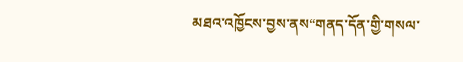མཐའ་འཁྱོངས་བྱས་ནས“གནད་དོན་གྱི་གསལ་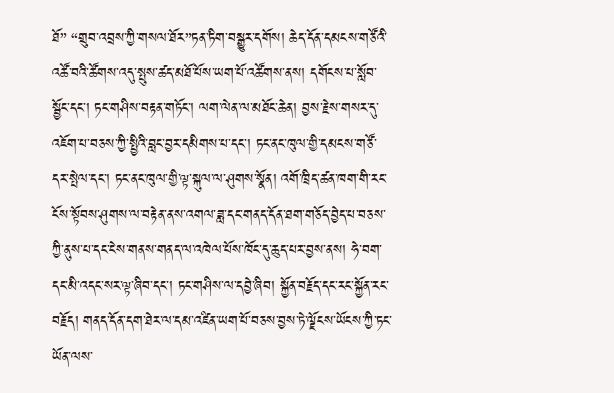ཐོ” “གྲུབ་འབྲས་ཀྱི་གསལ་ཐོར”ཏན་ཏིག་བསྒྱུར་དགོས། ཆེད་དོན་དམངས་གཙོའི་འཚོ་བའི་ཚོགས་འདུ་སྤུས་ཚད་མཐོ་པོས་ཡག་པོ་འཚོགས་ནས། དགོངས་པ་སློབ་སྦྱོང་དང་། ཏང་གཤིས་བརྟན་གཏོང་། ལག་ལེན་ལ་མཐོང་ཆེན། བྱས་རྗེས་གསར་དུ་འཇོག་པ་བཅས་ཀྱི་སྤྱིའི་བླང་བྱར་དམིགས་པ་དང་། ཏང་ནང་ཁུལ་གྱི་དམངས་གཙོ་དར་སྤེལ་དང་། ཏང་ནང་ཁུལ་གྱི་ལྟ་སྐུལ་ལ་ཤུགས་སྣོན། འགོ་ཁྲིད་ཚན་ཁག་གི་རང་ངོས་སྟོབས་ཤུགས་ལ་བརྟེན་ནས་འགལ་ཟླ་དང་གནད་དོན་ཐག་གཅོད་བྱེད་པ་བཅས་ཀྱི་ནུས་པ་དང་ངེས་གནས་གནད་ལ་འཁེལ་པོས་ཁོང་དུ་ཆུད་པར་བྱས་ནས། ཧེ་བག་དང་མི་འདང་སར་ལྟ་ཞིབ་དང་། ཏང་གཤིས་ལ་དབྱེ་ཞིབ། སྐྱོན་བརྗོད་དང་རང་སྐྱོན་རང་བརྗོད། གནད་དོན་དག་ཐེར་ལ་དམ་འཛིན་ཡག་པོ་བཅས་བྱས་ཏེ་ལྗོངས་ཡོངས་ཀྱི་ཏང་ཡོན་ལས་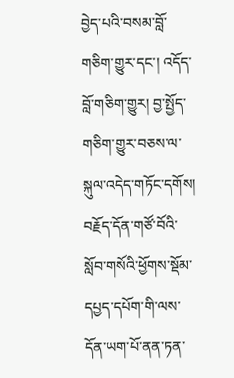བྱེད་པའི་བསམ་བློ་གཅིག་གྱུར་དང་། འདོད་བློ་གཅིག་གྱུར། བྱ་སྤྱོད་གཅིག་གྱུར་བཅས་ལ་སྐུལ་འདེད་གཏོང་དགོས། བརྗོད་དོན་གཙོ་བོའི་སློབ་གསོའི་ཕྱོགས་སྡོམ་དཔྱད་དཔོག་གི་ལས་དོན་ཡག་པོ་ནན་ཏན་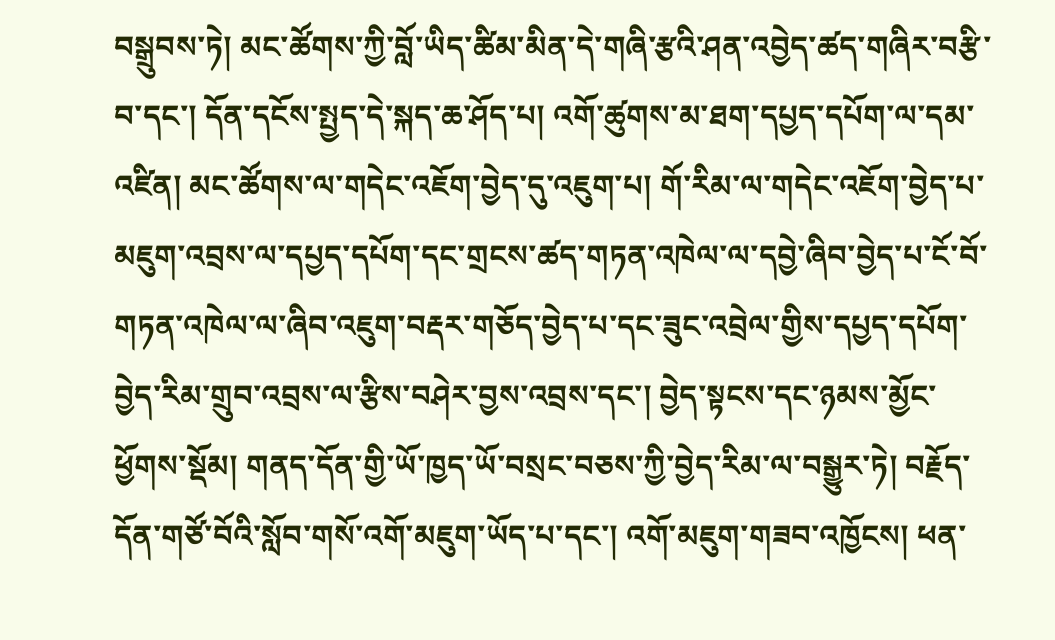བསྒྲུབས་ཏེ། མང་ཚོགས་ཀྱི་བློ་ཡིད་ཚིམ་མིན་དེ་གཞི་རྩའི་ཤན་འབྱེད་ཚད་གཞིར་བརྩི་བ་དང་། དོན་དངོས་སྤྱད་དེ་སྐད་ཆ་ཤོད་པ། འགོ་ཚུགས་མ་ཐག་དཔྱད་དཔོག་ལ་དམ་འཛིན། མང་ཚོགས་ལ་གདེང་འཇོག་བྱེད་དུ་འཇུག་པ། གོ་རིམ་ལ་གདེང་འཇོག་བྱེད་པ་མཇུག་འབྲས་ལ་དཔྱད་དཔོག་དང་གྲངས་ཚད་གཏན་འཁེལ་ལ་དབྱེ་ཞིབ་བྱེད་པ་ངོ་བོ་གཏན་འཁེལ་ལ་ཞིབ་འཇུག་བརྡར་གཅོད་བྱེད་པ་དང་ཟུང་འབྲེལ་གྱིས་དཔྱད་དཔོག་བྱེད་རིམ་གྲུབ་འབྲས་ལ་རྩིས་བཤེར་བྱས་འབྲས་དང་། བྱེད་སྟངས་དང་ཉམས་མྱོང་ཕྱོགས་སྡོམ། གནད་དོན་གྱི་ཡོ་ཁྱད་ཡོ་བསྲང་བཅས་ཀྱི་བྱེད་རིམ་ལ་བསྒྱུར་ཏེ། བརྗོད་དོན་གཙོ་བོའི་སློབ་གསོ་འགོ་མཇུག་ཡོད་པ་དང་། འགོ་མཇུག་གཟབ་འཁྱོངས། ཕན་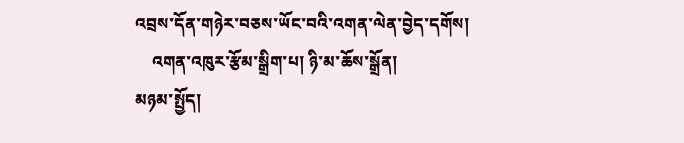འབྲས་དོན་གཉེར་བཅས་ཡོང་བའི་འགན་ལེན་བྱེད་དགོས།
    འགན་འཁུར་རྩོམ་སྒྲིག་པ། ཉི་མ་ཆོས་སྒྲོན།
མཉམ་སྤྱོད།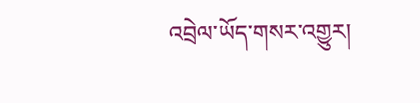འབྲེལ་ཡོད་གསར་འགྱུར།